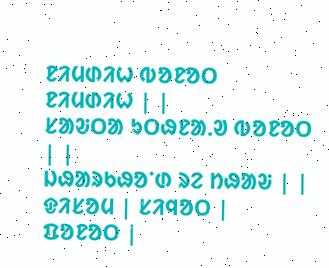ᱱᱤᱢᱰᱤᱦ ᱵᱚᱱᱚᱛ
ᱱᱤᱢᱰᱤᱦ | |
ᱥᱟᱶᱛᱟ ᱩᱛᱷᱱᱟᱹᱣ ᱵᱚᱱᱚᱛ | |
ᱡᱷᱟᱨᱠᱷᱚᱸᱰ ᱨᱮ ᱴᱷᱟᱶ | |
ᱫᱤᱥᱚᱢ | ᱥᱤᱧᱚᱛ |
ᱯᱚᱱᱚᱛ |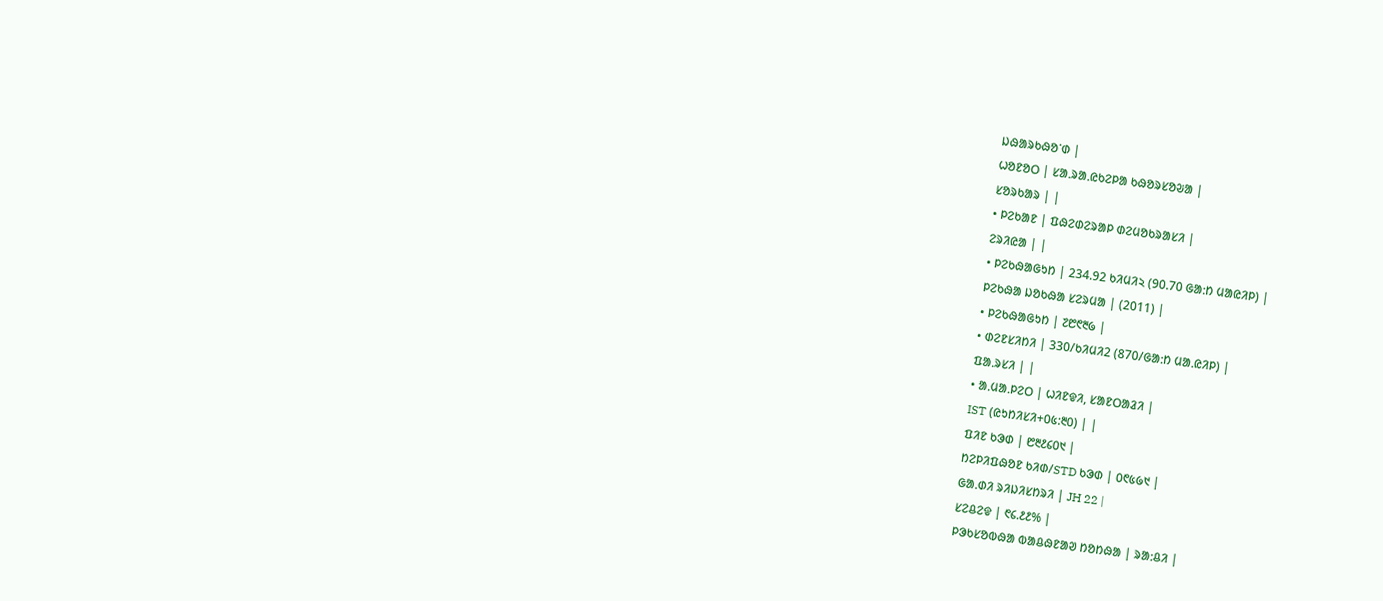ᱡᱷᱟᱨᱠᱷᱚᱸᱰ |
ᱦᱚᱱᱚᱛ | ᱥᱟᱹᱨᱟᱹᱭᱠᱮᱞᱟ ᱠᱷᱚᱨᱥᱚᱶᱟ |
ᱥᱚᱨᱠᱟᱨ | |
• ᱞᱮᱠᱟᱱ | ᱯᱷᱮᱰᱮᱨᱟᱞ ᱰᱮᱢᱚᱠᱨᱟᱥᱤ |
ᱮᱨᱤᱭᱟ | |
• ᱞᱮᱠᱷᱟᱜᱩᱴ | 234.92 ᱠᱤᱢᱤ২ (90.70 ᱜᱟᱺᱴ ᱢᱟᱭᱤᱞ) |
ᱞᱮᱠᱷᱟ ᱡᱚᱠᱷᱟ ᱥᱮᱨᱢᱟ | (2011) |
• ᱞᱮᱠᱷᱟᱜᱩᱴ | ᱗᱘᱖᱓᱙ |
• ᱰᱮᱱᱥᱤᱴᱤ | 330/ᱠᱤᱢᱤ2 (870/ᱜᱟᱺᱴ ᱢᱟᱹᱭᱤᱞ) |
ᱯᱟᱹᱨᱥᱤ | |
• ᱟᱹᱢᱟᱹᱞᱮᱛ | ᱦᱤᱱᱫᱤ, ᱥᱟᱱᱛᱟᱲᱤ |
IST (ᱭᱩᱴᱤᱥᱤ+᱐᱕:᱓᱐) | |
ᱯᱤᱱ ᱠᱳᱰ | ᱘᱓᱒᱔᱐᱑ |
ᱴᱮᱞᱤᱯᱷᱚᱱ ᱠᱤᱰ/STD ᱠᱳᱰ | ᱐᱖᱕᱙᱑ |
ᱜᱟᱹᱰᱤ ᱨᱤᱡᱤᱥᱴᱨᱤ | JH 22 |
ᱥᱮᱪᱮᱫ | ᱖᱔.᱒᱒% |
ᱞᱳᱠᱥᱚᱵᱷᱟ ᱵᱟᱪᱷᱱᱟᱣ ᱴᱚᱴᱷᱟ | ᱨᱟᱺᱪᱤ |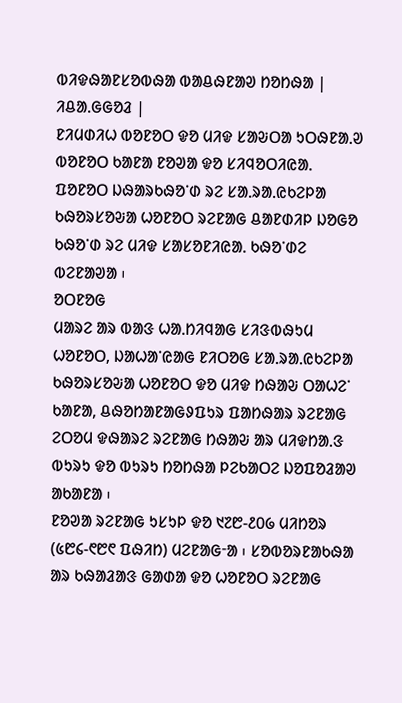ᱵᱤᱫᱷᱟᱱᱥᱚᱵᱷᱟ ᱵᱟᱪᱷᱱᱟᱣ ᱴᱚᱴᱷᱟ | ᱤᱪᱟᱹᱜᱜᱚᱲ |
ᱱᱤᱢᱰᱤᱦ ᱵᱚᱱᱚᱛ ᱫᱚ ᱢᱤᱫ ᱥᱟᱶᱛᱟ ᱩᱛᱷᱱᱟᱹᱣ ᱵᱚᱱᱚᱛ ᱠᱟᱱᱟ ᱱᱚᱣᱟ ᱫᱚ ᱥᱤᱧᱚᱛᱤᱭᱟᱹ ᱯᱚᱱᱚᱛ ᱡᱷᱟᱨᱠᱷᱚᱸᱰ ᱨᱮ ᱥᱟᱹᱨᱟᱹᱭᱠᱮᱞᱟ ᱠᱷᱚᱨᱥᱚᱶᱟ ᱦᱚᱱᱚᱛ ᱨᱮᱱᱟᱜ ᱪᱟᱱᱰᱤᱞ ᱡᱚᱜᱚ ᱠᱷᱚᱸᱰ ᱨᱮ ᱢᱤᱫ ᱥᱟᱥᱚᱱᱤᱭᱟᱹ ᱠᱷᱚᱸᱰᱮ ᱵᱮᱱᱟᱣᱟ ᱾
ᱚᱛᱱᱚᱜ
ᱢᱟᱨᱮ ᱟᱨ ᱵᱟᱝ ᱦᱟᱹᱴᱤᱧᱟᱜ ᱥᱤᱝᱵᱷᱩᱢ ᱦᱚᱱᱚᱛ, ᱡᱟᱦᱟᱸᱭᱟᱜ ᱱᱤᱛᱚᱜ ᱥᱟᱹᱨᱟᱹᱭᱠᱮᱞᱟ ᱠᱷᱚᱨᱥᱚᱶᱟ ᱦᱚᱱᱚᱛ ᱫᱚ ᱢᱤᱫ ᱴᱷᱟᱶ ᱛᱟᱦᱮᱸ ᱠᱟᱱᱟ, ᱪᱷᱚᱴᱟᱱᱟᱜᱽᱯᱩᱨ ᱯᱟᱴᱷᱟᱨ ᱨᱮᱱᱟᱜ ᱮᱛᱚᱢ ᱫᱷᱟᱨᱮ ᱨᱮᱱᱟᱜ ᱴᱷᱟᱶ ᱟᱨ ᱢᱤᱫᱴᱟᱹᱝ ᱵᱩᱨᱩ ᱫᱚ ᱵᱩᱨᱩ ᱴᱚᱴᱷᱟ ᱞᱮᱠᱟᱛᱮ ᱡᱚᱯᱚᱲᱟᱣ ᱟᱠᱟᱱᱟ ᱾
ᱱᱚᱣᱟ ᱨᱮᱱᱟᱜ ᱩᱥᱩᱞ ᱫᱚ ᱑᱗᱘-᱒᱐᱙ ᱢᱤᱴᱚᱨ (᱕᱘᱔-᱖᱘᱖ ᱯᱷᱤᱴ) ᱢᱮᱱᱟᱜᱼᱟ ᱾ ᱥᱚᱵᱚᱨᱱᱟᱠᱷᱟ ᱟᱨ ᱠᱷᱟᱲᱟᱝ ᱜᱟᱰᱟ ᱫᱚ ᱦᱚᱱᱚᱛ ᱨᱮᱱᱟᱜ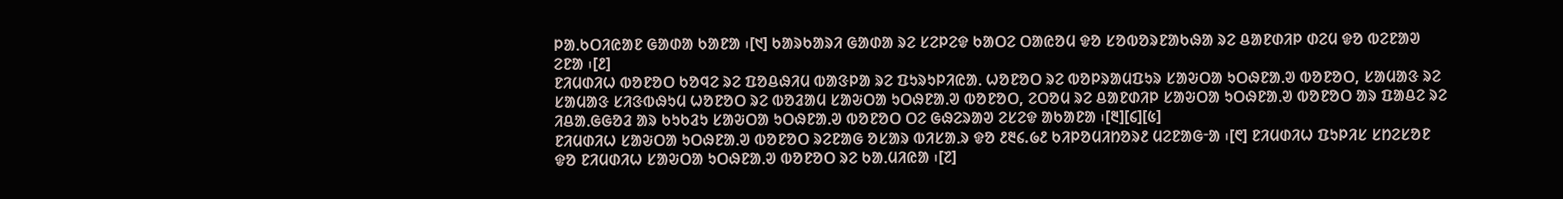ᱞᱟᱹᱠᱛᱤᱭᱟᱱ ᱜᱟᱰᱟ ᱠᱟᱱᱟ ᱾[᱑] ᱠᱟᱨᱠᱟᱨᱤ ᱜᱟᱰᱟ ᱨᱮ ᱥᱮᱞᱮᱫ ᱠᱟᱛᱮ ᱛᱟᱭᱚᱢ ᱫᱚ ᱥᱚᱵᱚᱨᱱᱟᱠᱷᱟ ᱨᱮ ᱪᱟᱱᱰᱤᱞ ᱰᱮᱢ ᱫᱚ ᱵᱮᱱᱟᱣ ᱮᱱᱟ ᱾[᱒]
ᱱᱤᱢᱰᱤᱦ ᱵᱚᱱᱚᱛ ᱠᱚᱧᱮ ᱨᱮ ᱯᱚᱪᱷᱤᱢ ᱵᱟᱝᱞᱟ ᱨᱮ ᱯᱩᱨᱩᱞᱤᱭᱟᱹ ᱦᱚᱱᱚᱛ ᱨᱮ ᱵᱚᱞᱨᱟᱢᱯᱩᱨ ᱥᱟᱶᱛᱟ ᱩᱛᱷᱱᱟᱹᱣ ᱵᱚᱱᱚᱛ, ᱥᱟᱢᱟᱝ ᱨᱮ ᱥᱟᱢᱟᱝ ᱥᱤᱝᱵᱷᱩᱢ ᱦᱚᱱᱚᱛ ᱨᱮ ᱵᱚᱲᱟᱢ ᱥᱟᱶᱛᱟ ᱩᱛᱷᱱᱟᱹᱣ ᱵᱚᱱᱚᱛ, ᱮᱛᱚᱢ ᱨᱮ ᱪᱟᱱᱰᱤᱞ ᱥᱟᱶᱛᱟ ᱩᱛᱷᱱᱟᱹᱣ ᱵᱚᱱᱚᱛ ᱟᱨ ᱯᱟᱪᱮ ᱨᱮ ᱤᱪᱟᱹᱜᱜᱚᱲ ᱟᱨ ᱠᱩᱠᱲᱩ ᱥᱟᱶᱛᱟ ᱩᱛᱷᱱᱟᱹᱣ ᱵᱚᱱᱚᱛ ᱛᱮ ᱜᱷᱮᱨᱟᱣ ᱮᱥᱮᱫ ᱟᱠᱟᱱᱟ ᱾[᱓][᱔][᱕]
ᱱᱤᱢᱰᱤᱦ ᱥᱟᱶᱛᱟ ᱩᱛᱷᱱᱟᱹᱣ ᱵᱚᱱᱚᱛ ᱨᱮᱱᱟᱜ ᱚᱥᱟᱨ ᱵᱤᱥᱟᱹᱨ ᱫᱚ ᱒᱓᱔.᱙᱒ ᱠᱤᱞᱚᱢᱤᱴᱚᱨ᱒ ᱢᱮᱱᱟᱜᱼᱟ ᱾[᱖] ᱱᱤᱢᱰᱤᱦ ᱯᱩᱞᱤᱥ ᱥᱴᱮᱥᱚᱱ ᱫᱚ ᱱᱤᱢᱰᱤᱦ ᱥᱟᱶᱛᱟ ᱩᱛᱷᱱᱟᱹᱣ ᱵᱚᱱᱚᱛ ᱨᱮ ᱠᱟᱹᱢᱤᱭᱟ ᱾[᱗]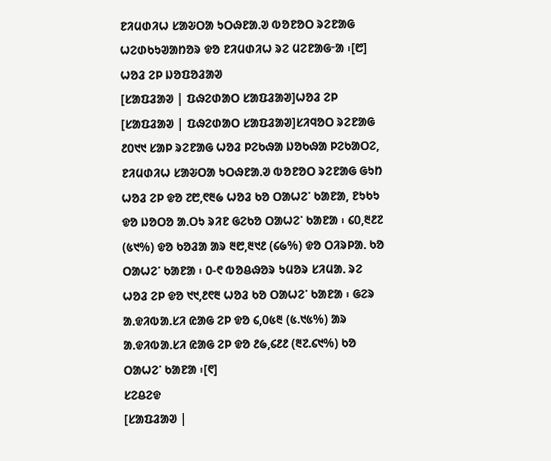ᱱᱤᱢᱰᱤᱦ ᱥᱟᱶᱛᱟ ᱩᱛᱷᱱᱟᱹᱣ ᱵᱚᱱᱚᱛ ᱨᱮᱱᱟᱜ ᱦᱮᱰᱠᱩᱣᱟᱴᱚᱨ ᱫᱚ ᱱᱤᱢᱰᱤᱦ ᱨᱮ ᱢᱮᱱᱟᱜᱼᱟ ᱾[᱘]
ᱦᱚᱲ ᱮᱞ ᱡᱚᱯᱚᱲᱟᱣ
[ᱥᱟᱯᱲᱟᱣ | ᱯᱷᱮᱰᱟᱛ ᱥᱟᱯᱲᱟᱣ]ᱦᱚᱲ ᱮᱞ
[ᱥᱟᱯᱲᱟᱣ | ᱯᱷᱮᱰᱟᱛ ᱥᱟᱯᱲᱟᱣ]ᱥᱤᱧᱚᱛ ᱨᱮᱱᱟᱜ ᱒᱐᱑᱑ ᱥᱟᱞ ᱨᱮᱱᱟᱜ ᱦᱚᱲ ᱞᱮᱠᱷᱟ ᱡᱚᱠᱷᱟ ᱞᱮᱠᱟᱛᱮ, ᱱᱤᱢᱰᱤᱦ ᱥᱟᱶᱛᱟ ᱩᱛᱷᱱᱟᱹᱣ ᱵᱚᱱᱚᱛ ᱨᱮᱱᱟᱜ ᱜᱩᱴ ᱦᱚᱲ ᱮᱞ ᱫᱚ ᱗᱘,᱖᱓᱙ ᱦᱚᱲ ᱠᱚ ᱛᱟᱦᱮᱸ ᱠᱟᱱᱟ, ᱱᱩᱠᱩ ᱫᱚ ᱡᱚᱛᱚ ᱟᱹᱛᱩ ᱨᱤᱱ ᱜᱮᱠᱚ ᱛᱟᱦᱮᱸ ᱠᱟᱱᱟ ᱾ ᱔᱐,᱓᱒᱗ (᱕᱑%) ᱫᱚ ᱠᱚᱲᱟ ᱟᱨ ᱓᱘,᱓᱑᱒ (᱔᱙%) ᱫᱚ ᱛᱤᱨᱞᱟᱹ ᱠᱚ ᱛᱟᱦᱮᱸ ᱠᱟᱱᱟ ᱾ ᱐-᱖ ᱵᱚᱪᱷᱚᱨ ᱩᱢᱚᱨ ᱥᱤᱢᱟᱹ ᱨᱮ ᱦᱚᱲ ᱮᱞ ᱫᱚ ᱑᱑,᱒᱖᱓ ᱦᱚᱲ ᱠᱚ ᱛᱟᱦᱮᱸ ᱠᱟᱱᱟ ᱾ ᱜᱮᱨ ᱟᱹᱫᱤᱵᱟᱹᱥᱤ ᱭᱟᱜ ᱮᱞ ᱫᱚ ᱔,᱐᱕᱓ (᱕.᱑᱕%) ᱟᱨ ᱟᱹᱫᱤᱵᱟᱹᱥᱤ ᱭᱟᱜ ᱮᱞ ᱫᱚ ᱒᱙,᱔᱒᱒ (᱓᱗.᱔᱑%) ᱠᱚ ᱛᱟᱦᱮᱸ ᱠᱟᱱᱟ ᱾[᱖]
ᱥᱮᱪᱮᱫ
[ᱥᱟᱯᱲᱟᱣ |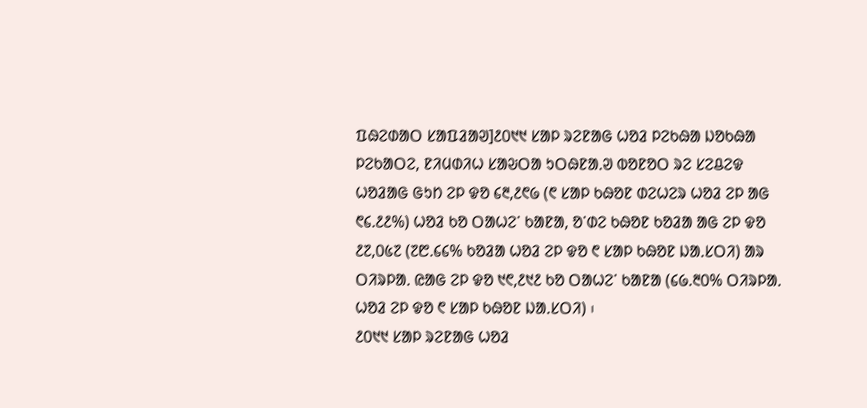ᱯᱷᱮᱰᱟᱛ ᱥᱟᱯᱲᱟᱣ]᱒᱐᱑᱑ ᱥᱟᱞ ᱨᱮᱱᱟᱜ ᱦᱚᱲ ᱞᱮᱠᱷᱟ ᱡᱚᱠᱷᱟ ᱞᱮᱠᱟᱛᱮ, ᱱᱤᱢᱰᱤᱦ ᱥᱟᱶᱛᱟ ᱩᱛᱷᱱᱟᱹᱣ ᱵᱚᱱᱚᱛ ᱨᱮ ᱥᱮᱪᱮᱫ ᱦᱚᱲᱟᱜ ᱜᱩᱴ ᱮᱞ ᱫᱚ ᱔᱓,᱒᱖᱙ (᱖ ᱥᱟᱞ ᱠᱷᱚᱱ ᱰᱮᱦᱮᱨ ᱦᱚᱲ ᱮᱞ ᱟᱜ ᱖᱔.᱒᱒%) ᱦᱚᱲ ᱠᱚ ᱛᱟᱦᱮᱸ ᱠᱟᱱᱟ, ᱚᱸᱰᱮ ᱠᱷᱚᱱ ᱠᱚᱲᱟ ᱟᱜ ᱮᱞ ᱫᱚ ᱒᱗,᱐᱕᱗ (᱗᱘.᱔᱔% ᱠᱚᱲᱟ ᱦᱚᱲ ᱮᱞ ᱫᱚ ᱖ ᱥᱟᱞ ᱠᱷᱚᱱ ᱡᱟᱹᱥᱛᱤ) ᱟᱨ ᱛᱤᱨᱞᱟᱹ ᱭᱟᱜ ᱮᱞ ᱫᱚ ᱑᱖,᱒᱑᱒ ᱠᱚ ᱛᱟᱦᱮᱸ ᱠᱟᱱᱟ (᱔᱙.᱓᱐% ᱛᱤᱨᱞᱟᱹ ᱦᱚᱲ ᱮᱞ ᱫᱚ ᱖ ᱥᱟᱞ ᱠᱷᱚᱱ ᱡᱟᱹᱥᱛᱤ) ᱾
᱒᱐᱑᱑ ᱥᱟᱞ ᱨᱮᱱᱟᱜ ᱦᱚᱲ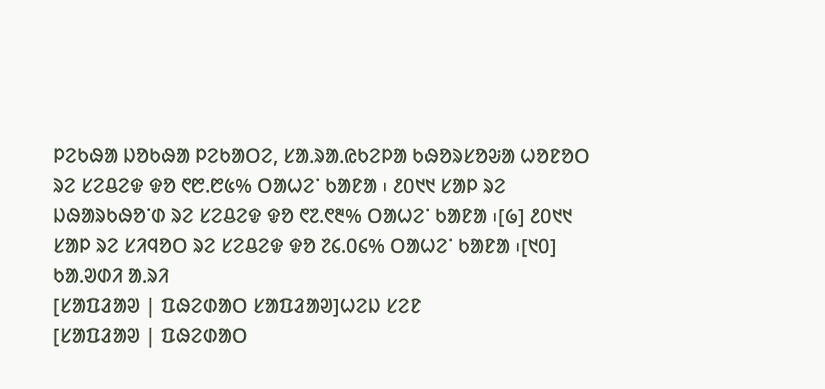ᱞᱮᱠᱷᱟ ᱡᱚᱠᱷᱟ ᱞᱮᱠᱟᱛᱮ, ᱥᱟᱹᱨᱟᱹᱭᱠᱮᱞᱟ ᱠᱷᱚᱨᱥᱚᱶᱟ ᱦᱚᱱᱚᱛ ᱨᱮ ᱥᱮᱪᱮᱫ ᱫᱚ ᱖᱘.᱘᱕% ᱛᱟᱦᱮᱸ ᱠᱟᱱᱟ ᱾ ᱒᱐᱑᱑ ᱥᱟᱞ ᱨᱮ ᱡᱷᱟᱨᱠᱷᱚᱸᱰ ᱨᱮ ᱥᱮᱪᱮᱫ ᱫᱚ ᱖᱗.᱖᱓% ᱛᱟᱦᱮᱸ ᱠᱟᱱᱟ ᱾[᱙] ᱒᱐᱑᱑ ᱥᱟᱞ ᱨᱮ ᱥᱤᱧᱚᱛ ᱨᱮ ᱥᱮᱪᱮᱫ ᱫᱚ ᱗᱔.᱐᱔% ᱛᱟᱦᱮᱸ ᱠᱟᱱᱟ ᱾[᱑᱐]
ᱠᱟᱹᱣᱰᱤ ᱟᱹᱨᱤ
[ᱥᱟᱯᱲᱟᱣ | ᱯᱷᱮᱰᱟᱛ ᱥᱟᱯᱲᱟᱣ]ᱦᱮᱡ ᱥᱮᱱ
[ᱥᱟᱯᱲᱟᱣ | ᱯᱷᱮᱰᱟᱛ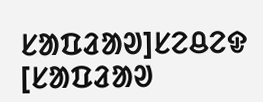ᱥᱟᱯᱲᱟᱣ]ᱥᱮᱪᱮᱫ
[ᱥᱟᱯᱲᱟᱣ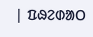| ᱯᱷᱮᱰᱟᱛ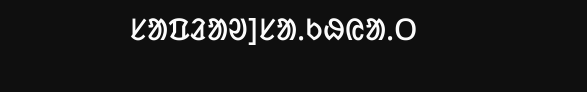ᱥᱟᱯᱲᱟᱣ]ᱥᱟᱹᱠᱷᱭᱟᱹᱛ